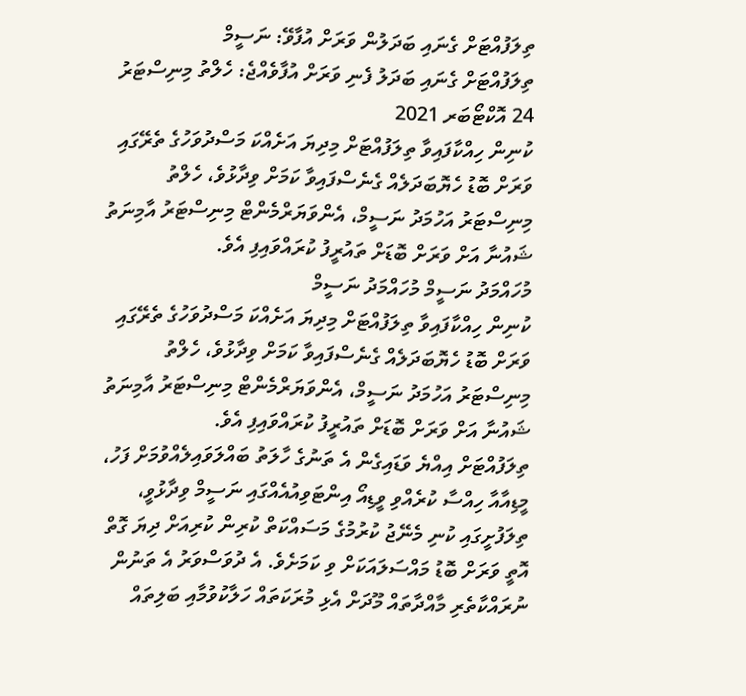ތިލަފުއްޓަށް ގެނައި ބަދަލުން ވަރަށް އުފާވޭ: ނަސީމް
ތިލަފުއްޓަށް ގެނައި ބަދަލު ފެނި ވަރަށް އުފާވެއްޖެ: ހެލްތު މިނިސްޓަރު
24 އޮކްޓޯބަރ 2021
ކުނިން ހިއްކާފައިވާ ތިލަފުއްޓަށް މިދިޔަ އަށެއްކަ މަސްދުވަހުގެ ތެރޭގައި ވަރަށް ބޮޑު ހެޔޮބަދަލެއް ގެނެސްފައިވާ ކަމަށް ވިދާޅުވެ، ހެލްތު މިނިސްޓަރު އަހުމަދު ނަސީމް، އެންވަޔަރްމެންޓް މިނިސްޓަރު އާމިނަތު ޝައުނާ އަށް ވަރަށް ބޮޑަށް ތައުރީފު ކުރައްވައިފި އެވެ.
މުހައްމަދު ނަސީމް މުހައްމަދު ނަސީމް
ކުނިން ހިއްކާފައިވާ ތިލަފުއްޓަށް މިދިޔަ އަށެއްކަ މަސްދުވަހުގެ ތެރޭގައި ވަރަށް ބޮޑު ހެޔޮބަދަލެއް ގެނެސްފައިވާ ކަމަށް ވިދާޅުވެ، ހެލްތު މިނިސްޓަރު އަހުމަދު ނަސީމް، އެންވަޔަރްމެންޓް މިނިސްޓަރު އާމިނަތު ޝައުނާ އަށް ވަރަށް ބޮޑަށް ތައުރީފު ކުރައްވައިފި އެވެ.
ތިލަފުއްޓަށް އިއްޔެ ވަޑައިގެން އެ ތަނުގެ ހާލަތު ބައްލަވައިލެއްވުމަށް ފަހު، މީޑިއާއާ ހިއްސާ ކުރެއްވި ވީޑިއޯ އިންޓަވިއުއެއްގައި ނަސީމް ވިދާޅުވީ، ތިލަފުށީގައި ކުނި މެނޭޖު ކުރުމުގެ މަސައްކަތް ކުރިން ކުރިއަށް ދިޔަ ގޮތް އޮތީ ވަރަށް ބޮޑު މައްސަލައަކަށް ވި ކަމަށެވެ. އެ ދުވަސްވަރު އެ ތަނުން ނުރައްކާތެރި މާއްދާތައް މޫދަށް އެޅި މުރަކަތައް ހަލާކުވުމާއި ބަލިތައް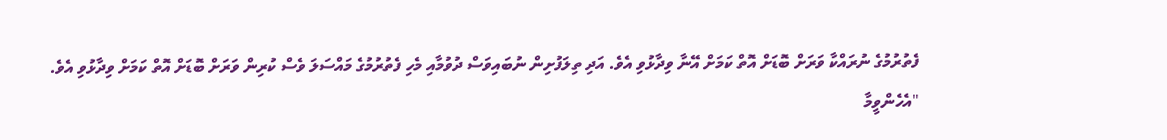ފެތުރުމުގެ ނުރައްކާ ވަރަށް ބޮޑަށް އޮތް ކަމަށް އޭނާ ވިދާޅުވި އެވެ. އަދި ތިލަފުށިން ނުބައިވަސް ދުވުމާއި މެހި ފެތުރުމުގެ މައްސަލަ ވެސް ކުރިން ވަރަށް ބޮޑަށް އޮތް ކަމަށް ވިދާޅުވި އެވެ.
"އެހެންވީމާ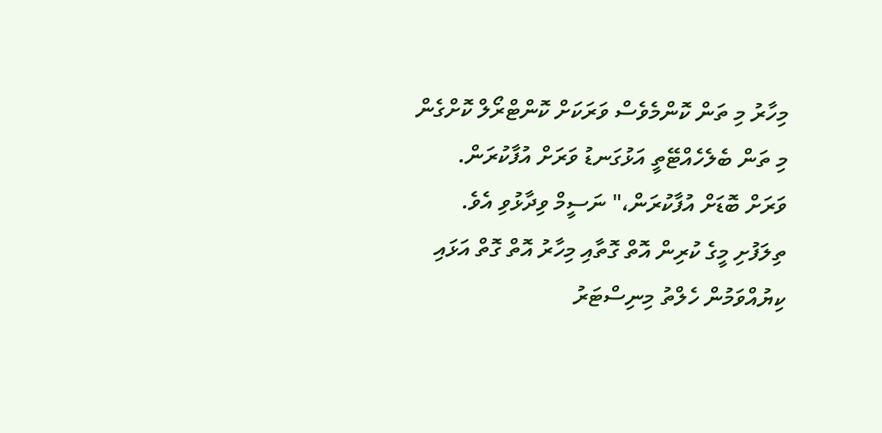މިހާރު މި ތަން ކޮންމެވެސް ވަރަކަށް ކޮންޓްރޯލް ކޮށްގެން މި ތަން ބެލެހެއްޓޭތީ އަޅުގަނޑު ވަރަށް އުފާކުރަން. ވަރަށް ބޮޑަށް އުފާކުރަން،" ނަސީމް ވިދާޅުވި އެވެ.
ތިލަފުށި މީގެ ކުރިން އޮތް ގޮތާއި މިހާރު އޮތް ގޮތް އަޅައި ކިޔުއްވަމުން ހެލްތު މިނިސްޓަރު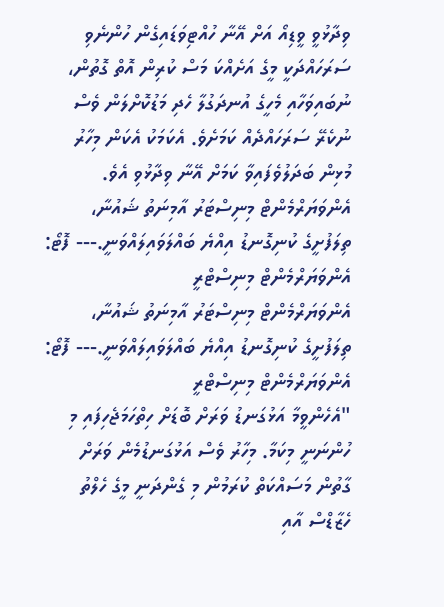ވިދާޅުވީ ވީޑިއޯ އަށް އޭނާ ހުއްޓިވަޑައިގެން ހުންނެވި ސަރަހައްދަކީ މީގެ އަށެއްކަ މަސް ކުރިން އޮތް ގޮތުން، ނުބައިވަހާއި މެހީގެ އުނދަގުލާ ހެދި މަޑުކޮށްލަން ވެސް ނުކެރޭ ސަރަހައްދެއް ކަމަށެވެ. އެކަމަކު އެކަން މިހާރު މުޅިން ބަދަލުވެފައިވާ ކަމަށް އޭނާ ވިދާޅުވި އެވެ.
އެންވަޔަރްމެންޓް މިނިސްޓަރު އާމިނަތު ޝައުނާ، ތިލަފުށީގެ ކުނިގޮނޑު އިއްޔެ ބައްލަވައިލައްވަނީ.--- ފޮޓޯ: އެންވަޔަރްމެންޓް މިނިސްޓްރީ
އެންވަޔަރްމެންޓް މިނިސްޓަރު އާމިނަތު ޝައުނާ، ތިލަފުށީގެ ކުނިގޮނޑު އިއްޔެ ބައްލަވައިލައްވަނީ.--- ފޮޓޯ: އެންވަޔަރްމެންޓް މިނިސްޓްރީ
"އެހެންވީމާ އަޅުގަނޑު ވަރަށް ބޮޑަށް ހިތްހަމަޖެހިފައި މި ހުންނަނީ މިކަމާ. މިހާރު ވެސް އަޅުގަނޑުމެން ވަރަށް ގާތުން މަސައްކަތް ކުރަމުން މި ގެންދަނީ މީގެ ހެލްތު ހެޒާޑްސް އާއި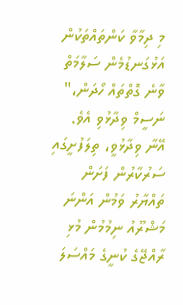މި ދިމާވާ ކަންތައްތަކުން އަޅުގަނޑުމެން ސަލާމަތް ވާނެ ގޮތްތައް ހޯދަން،" ނަސީމް ވިދާޅުވި އެވެ.
އޭނާ ވިދާޅުވީ، ތިލަފުށީގައި ސަރުކާރުން ފަށަން ތައްޔާރު ވަމުން އަންނަ މަޝްރޫއު ނިމުމުން މުޅި ރާއްޖޭގެ ކުނީގެ މައްސަލަ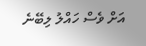އަށް ވެސް ހައްލު ލިބޭނެ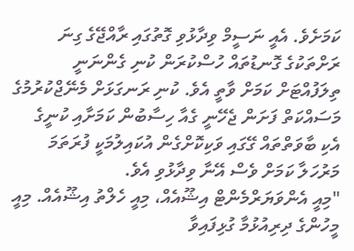ކަމަށެވެ. އެއީ ނަސީމް ވިދާޅުވި ގޮތުގައި ރާއްޖޭގެ ގިނަ ރަށްތަކުގެ ގޮނޑުތައް ހުސްކުރަން ކުނި ގެންނަނީ ތިލަފުއްޓަށް ކަމަށް ވާތީ އެވެ. ކުނި ރަނގަޅަށް މެނޭޖްކުރުމުގެ މަސައްކަތް ފަށަން ޖެހޭނީ ގެއާ ހިސާބުން ކަމަށާއި ކުނީގެ އެކި ބާވަތްތައް ގޭގައި ވަކިކޮށްގެން އުކައިލުމަކީ ފުރަތަމަ މަރުހަލާ ކަމަށް ވެސް އޭނާ ވިދާޅުވި އެވެ.
"މިއީ އެންވަޔަރްމެންޓް އިޝޫއެއް، މިއީ ހެލްތު އިޝޫއެއް. މިއީ މީހުންގެ ދިރިއުޅުމާ ގުޅިފައިވާ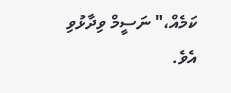ކަމެއް،" ނަސީމް ވިދާޅުވި އެވެ.